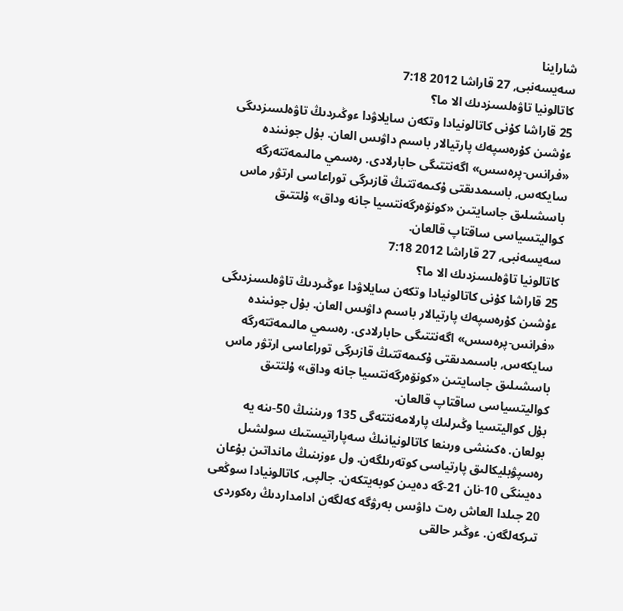شاراينا
سەيسەنبى, 27 قاراشا 2012 7:18
كاتالونيا تاۋەلسىزدىك الا ما؟
25 قاراشا كۇنى كاتالونيادا وتكەن سايلاۋدا ءوڭىردىڭ تاۋەلسىزدىگى ءۇشىن كۇرەسپەك پارتيالار باسىم داۋىس العان. بۇل جونىندە «فرانس-پرەسس» اگەنتتىگى حابارلادى. رەسمي مالىمەتتەرگە سايكەس, باسىمدىقتى ۇكىمەتتىڭ قازىرگى توراعاسى ارتۋر ماس باسشىلىق جاسايتىن «كونۆەرگەنتسيا جانە وداق» ۇلتتىق كواليتسياسى ساقتاپ قالعان.
سەيسەنبى, 27 قاراشا 2012 7:18
كاتالونيا تاۋەلسىزدىك الا ما؟
25 قاراشا كۇنى كاتالونيادا وتكەن سايلاۋدا ءوڭىردىڭ تاۋەلسىزدىگى ءۇشىن كۇرەسپەك پارتيالار باسىم داۋىس العان. بۇل جونىندە «فرانس-پرەسس» اگەنتتىگى حابارلادى. رەسمي مالىمەتتەرگە سايكەس, باسىمدىقتى ۇكىمەتتىڭ قازىرگى توراعاسى ارتۋر ماس باسشىلىق جاسايتىن «كونۆەرگەنتسيا جانە وداق» ۇلتتىق كواليتسياسى ساقتاپ قالعان.
بۇل كواليتسيا وڭىرلىك پارلامەنتتەگى 135 ورىننىڭ 50-ىنە يە بولعان. ەكىنشى ورىنعا كاتالونيانىڭ سەپاراتيستىك سولشىل رەسپۋبليكالىق پارتياسى كوتەرىلگەن. ول ءوزىنىڭ مانداتىن بۇعان دەيىنگى 10-نان 21-گە دەيىن كوبەيتكەن. جالپى, كاتالونيادا سوڭعى 20 جىلدا العاش رەت داۋىس بەرۋگە كەلگەن ادامداردىڭ رەكوردى تىركەلگەن. ءوڭىر حالقى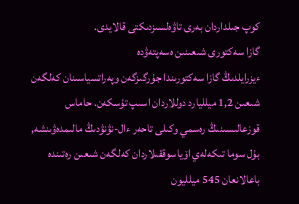كوپ جىلداردان بەرى تاۋەلسىزدىكتى قالايدى.
گازا سەكتورى شىعىنىن ەسەپتەۋدە
ءيزرايلدىڭ گازا سەكتورىندا جۇرگىزگەن وپەراتسياسىنان كەلگەن شىعىن 1,2 ميلليارد دوللاردان اسىپ تۇسكەن. حاماس قوزعالىسىنىڭ رەسمي وكىلى تاحەر ءال-نۋنۋدىڭ مالىمدەۋىنشە, بۇل سوما تىكەلەي اۆياسوققىلاردان كەلگەن شىعىن رەتىندە باعالانعان 545 ميلليون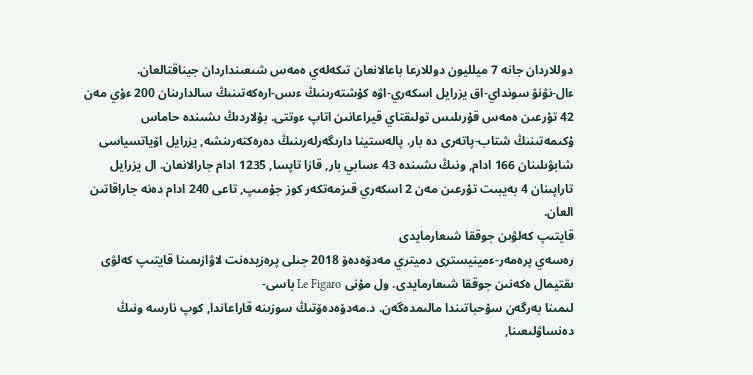دوللاردان جانە 7 ميلليون دوللارعا باعالانعان تىكەلەي ەمەس شىعىنداردان جيناقتالعان.
ءال-نۋنۋ سونداي-اق يزرايل اسكەري-اۋە كۇشتەرىنىڭ ءىس-ارەكەتىنىڭ سالدارىنان 200 ءۇي مەن 42 تۇرعىن ەمەس قۇرىلىس تولىقتاي قيراعانىن اتاپ ءوتتى. بۇلاردىڭ ىشىندە حاماس ۇكىمەتىنىڭ شتاب-پاتەرى دە بار. پالەستينا دارىگەرلەرىنىڭ دەرەكتەرىنشە, يزرايل اۆياتسياسى شابۋىلىنان 166 ادام, ونىڭ ىشىندە 43 ءسابي بار, قازا تاپسا, 1235 ادام جارالانعان. ال يزرايل تاراپىنان 4 بەيبىت تۇرعىن مەن 2 اسكەري قىزمەتكەر كوز جۇمىپ, تاعى 240 ادام دەنە جاراقاتىن العان.
قايتىپ كەلۋىن جوققا شىعارمايدى
رەسەي پرەمەر-ءمينيسترى دميتري مەدۆەدەۆ 2018 جىلى پرەزيدەنت لاۋازىمىنا قايتىپ كەلۋى ىقتيمال ەكەنىن جوققا شىعارمايدى. ول مۇنى Le Figaro باسى-
لىمىنا بەرگەن سۇحباتىندا مالىمدەگەن. د.مەدۆەدەۆتىڭ سوزىنە قاراعاندا, كوپ نارسە ونىڭ دەنساۋلىعىنا,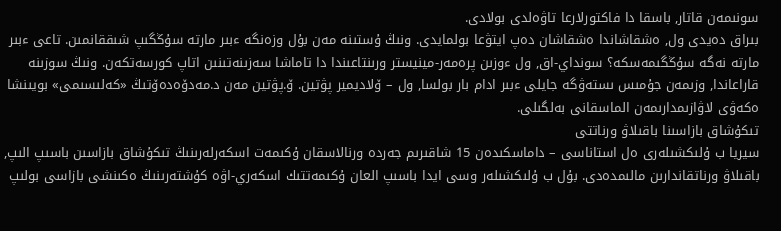سونىمەن قاتار, باسقا دا فاكتورلارعا تاۋەلدى بولادى.
بىراق دەيدى ول, ەشقاشاندا ەشقاشان دەپ ايتۋعا بولمايدى. ونىڭ ۇستىنە مەن بۇل وزەنگە ءبىر مارتە سۇڭگىپ شىققانمىن. تاعى ءبىر مارتە نەگە سۇڭگىمەسكە؟ سونداي-اق, ول ءوزىن پرەمەر-مينيستر ورىنتاعىندا دا تاماشا سەزىنەتىنىن اتاپ كورسەتكەن. ونىڭ سوزىنە قاراعاندا, وزىمەن جۇمىس ىستەۋگە جايلى ءبىر ادام بار بولسا, ول – ۆلاديمير پۋتين. ۆ.پۋتين مەن د.مەدۆەدەۆتىڭ «كەلىسىمى» بويىنشا ەكەۋى لاۋازىمدارىمەن الماسقانى بەلگىلى.
تىكۇشاق بازاسىنا باقىلاۋ ورناتتى
سيريا ب ۇلىكشىلەرى ەل استاناسى – داماسكىدەن 15 شاقىرىم جەردە ورنالاسقان ۇكىمەت اسكەرلەرىنىڭ تىكۇشاق بازاسىن باسىپ الىپ, باقىلاۋ ورناتقاندارىن مالىمدەدى. بۇل ب ۇلىكشىلەر وسى ايدا باسىپ العان ۇكىمەتتىك اسكەري-اۋە كۇشتەرىنىڭ ەكىنشى بازاسى بولىپ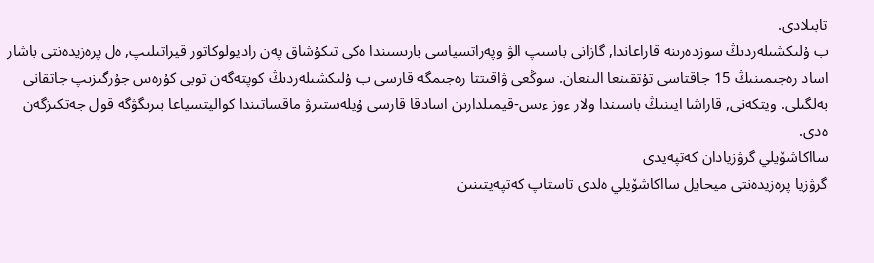تابىلادى.
ب ۇلىكشىلەردىڭ سوزدەرىنە قاراعاندا, گازانى باسىپ الۋ وپەراتسياسى بارىسىندا ەكى تىكۇشاق پەن راديولوكاتور قيراتىلىپ, ەل پرەزيدەنتى باشار اساد رەجىمىنىڭ 15 جاقتاسى تۇتقىنعا الىنعان. سوڭعى ۋاقىتتا رەجىمگە قارسى ب ۇلىكشىلەردىڭ كوپتەگەن توبى كۇرەس جۇرگىزىپ جاتقانى بەلگىلى. ويتكەنى, قاراشا ايىنىڭ باسىندا ولار ءوز ءىس-قيمىلدارىن اسادقا قارسى ۇيلەستىرۋ ماقساتىندا كواليتسياعا بىرىگۋگە قول جەتكىزگەن ەدى.
سااكاشۆيلي گرۋزيادان كەتپەيدى
گرۋزيا پرەزيدەنتى ميحايل سااكاشۆيلي ەلدى تاستاپ كەتپەيتىنىن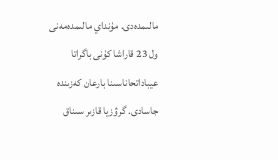مالىمدەدى. مۇنداي مالىمدەمەنى ول 23 قاراشا كۇنى باگراتا عيباداتحاناسىنا بارعان كەزىندە جاسادى. گرۋزيا قازىر سىناق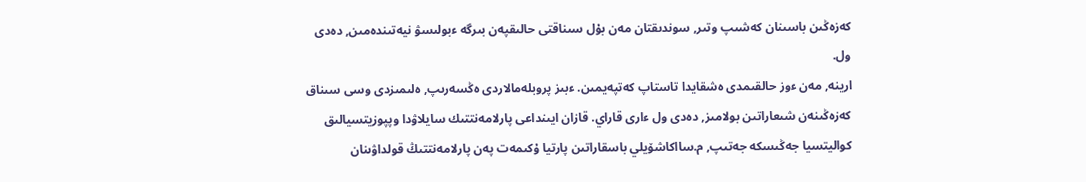كەزەڭىن باسىنان كەشىپ وتىر, سوندىقتان مەن بۇل سىناقتى حالىقپەن بىرگە ءبولىسۋ نيەتىندەمىن, دەدى ول.
ارينە, مەن ءوز حالقىمدى ەشقايدا تاستاپ كەتپەيمىن. ءبىز پروبلەمالاردى ەڭسەرىپ, ەلىمىزدى وسى سىناق كەزەڭىنەن شىعاراتىن بولامىز, دەدى ول ءارى قاراي. قازان ايىنداعى پارلامەنتتىك سايلاۋدا وپپوزيتسيالىق كواليتسيا جەڭىسكە جەتىپ, م.سااكاشۆيلي باسقاراتىن پارتيا ۇكىمەت پەن پارلامەنتتىڭ قولداۋىنان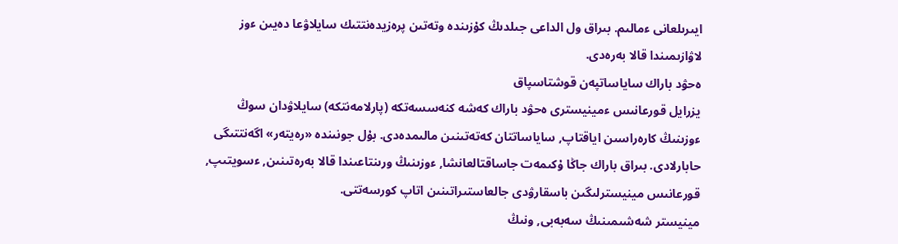ايىرىلعانى ءمالىم. بىراق ول الداعى جىلدىڭ كۇزىندە وتەتىن پرەزيدەنتتىك سايلاۋعا دەيىن ءوز لاۋازىمىندا قالا بەرەدى.
ەحۋد باراك ساياساتپەن قوشتاسپاق
يزرايل قورعانىس ءمينيسترى ەحۋد باراك كەشە كنەسسەتكە (پارلامەنتكە) سايلاۋدان سوڭ ءوزىنىڭ كارەراسىن اياقتاپ, ساياساتتان كەتەتىنىن مالىمدەدى. بۇل جونىندە «رەيتەر» اگەنتتىگى حابارلادى. بىراق باراك جاڭا ۇكىمەت جاساقتالعانشا, ءوزىنىڭ ورىنتاعىندا قالا بەرەتىنىن, ءسويتىپ, قورعانىس مينيسترلىگىن باسقارۋدى جالعاستىراتىنىن اتاپ كورسەتتى.
مينيستر شەشىمىنىڭ سەبەبى, ونىڭ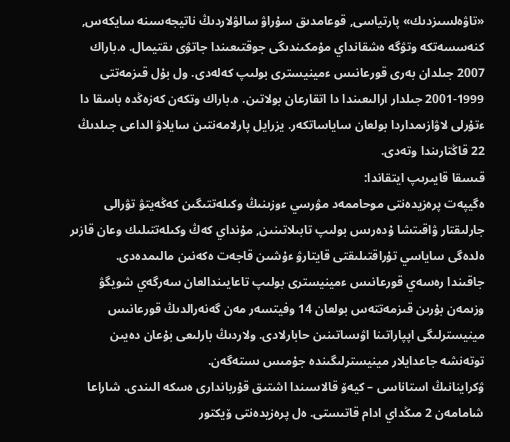«تاۋەلسىزدىك» پارتياسى, قوعامدىق سۇراۋ سالۋلاردىڭ ناتيجەسىنە سايكەس, كنەسسەتكە وتۋگە ەشقانداي مۇمكىندىگى جوقتىعىندا جاتۋى ىقتيمال. ە.باراك 2007 جىلدان بەرى قورعانىس ءمينيسترى بولىپ كەلەدى. ول بۇل قىزمەتتى 1999-2001 جىلدار ارالىعىندا دا اتقارعان بولاتىن. ە.باراك وتكەن كەزەڭدە باسقا دا ءتۇرلى لاۋازىمداردا بولعان ساياساتكەر. يزرايل پارلامەنتىن سايلاۋ الداعى جىلدىڭ 22 قاڭتارىندا وتەدى.
قىسقا قايىرىپ ايتقاندا:
ەگيپەت پرەزيدەنتى موحاممەد مۋرسي ءوزىنىڭ وكىلەتتىگىن كەڭەيتۋ تۋرالى جارلىقتار ۋاقىتشا ۇدەرىس بولىپ تابىلاتىنىن, مۇنداي كەڭ وكىلەتتىلىك وعان قازىر ەلدەگى ساياسي تۇراقتىلىقتى قايتارۋ ءۇشىن قاجەت ەكەنىن مالىمدەدى.
جاقىندا رەسەي قورعانىس ءمينيسترى بولىپ تاعايىندالعان سەرگەي شويگۋ وزىمەن بۇرىن قىزمەتتەس بولعان 14 وفيتسەر مەن گەنەرالدىڭ قورعانىس مينيسترلىگى اپپاراتىنا اۋىساتىنىن حابارلادى. ولاردىڭ بارلىعى بۇعان دەيىن توتەنشە جاعدايلار مينيسترلىگىندە جۇمىس ىستەگەن.
ۋكراينانىڭ استاناسى – كيەۆ قالاسىندا اشتىق قۇرباندارى ەسكە الىندى. شاراعا شامامەن 2 مىڭداي ادام قاتىستى. ەل پرەزيدەنتى ۆيكتور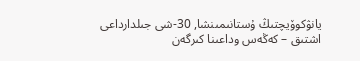يانۋكوۆيچتىڭ ۇستانىمىنشا, 30-شى جىلدارداعى اشتىق – كەڭەس وداعىنا كىرگەن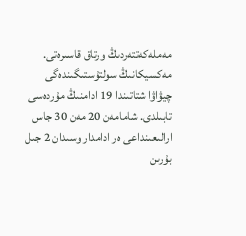مەملەكەتتەردىڭ ورتاق قاسىرەتى.
مەكسيكانىڭ سولتۇستىگىندەگى چيۋاۋا شتاتىندا 19 ادامنىڭ مۇردەسى تابىلدى. شامامەن 20 مەن 30 جاس ارالىعىنداعى ەر ادامدار وسىدان 2 جىل بۇرىن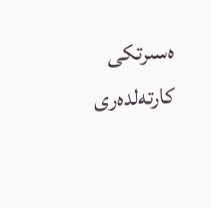ەسىرتكى كارتەلدەرى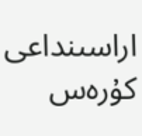اراسىنداعى كۇرەس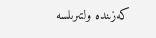كەزىندە ولتىرىلسە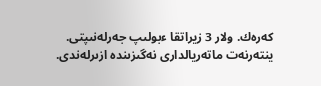كەرەك. ولار 3 زيراتقا ءبولىپ جەرلەنىپتى.
ينتەرنەت ماتەريالدارى نەگىزىندە ازىرلەندى.